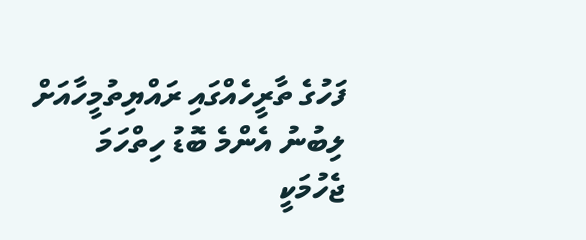ފަހުގެ ތާރީހެއްގައި ރައްޔިތުމީހާއަށް ލިބުނު އެންމެ ބޮޑު ހިތްހަމަ ޖެހުމަކީ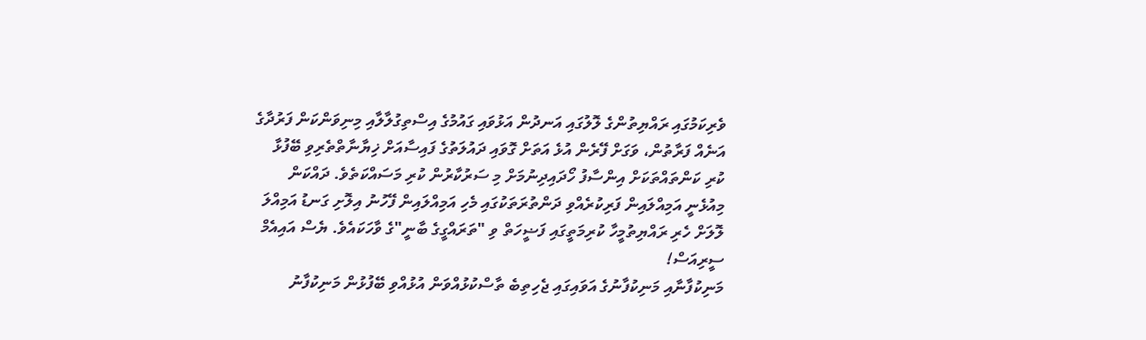ވެރިކަމުގައި ރައްޔިތުންގެ ލޮލުގައި އަނދުން އަޅުވައި ގައުމުގެ އިސްތިގުލާލާއި މިނިވަންކަން ފަރުދާގެ އަނެއް ފަރާތުން، ވަގަށް ފޭރެން އުޅެ އަތަށް ގޮވައި ދައުލަތުގެ ފައިސާއަށް ޚިޔާނާތްތެރިވި ބޭފުޅާ ކުރި ކަންތައްތަކަށް އިންސާފު ހޯދައިދިނުމަށް މި ސަރުކާރުން ކުރި މަސައްކަތެވެ. ދައްކަން މިއުޅެނީ އަމިއްލައިން ފަރިކުރެއްވި ދަންތުރަތަކުގައި މެހި އަމިއްލައިން ފޭހުނު އިލޮށި ގަނޑު އަމިއްލަ ލޮލަށް ހެރި ރައްޔިތުމީހާ ކުރިމަތީގައި ފަޟީހަތް ވި "ތަރައްގީގެ ބާނީ"ގެ ވާހަކައެވެ. ޔެސް އައިއެމް ސީރިއަސް!
މަނިކުފާނާއި މަނިކުފާނުގެ އަވައިގައި ޖެހިތިބެ ތާސްކުޅުއްވަން އުޅުއްވި ބޭފުޅުން މަނިކުފާނު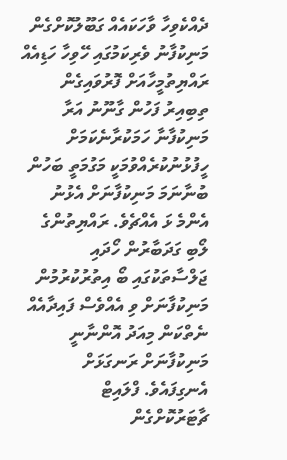ދެއްކެވިހާ ވާހަކައެއް ގަބޫލުކޮށްގެން މަނިކުފާނު ވެރިކަމުގައި ހޭވިހާ ހަޑިއެއް ރައްޔިތުމީހާއަށް ފޮރުވައިގެން ތިބިއިރު ފަހުން ގާނޫނު އަރާ މަނިކުފާނާ ހަމަކުރާނެކަމަށް ހީފުޅުނުކުރެއްވުމަކީ މަގުމަތީ ބަހުން ބުނާނަމަ މަނިކުފާނަށް އެޅުނު އެންމެ ޅަ އެއްޗެވެ. ރައްޔިތުންގެ ލޯބި ގަދަބާރުން ހޯދައި ޖަލްސާތަކުގައި ބޯ އިތުރުކުރުމުން މަނިކުފާނަށް ވި އެއްވެސް ފައިދާއެއް ނެތްކަން މިއަދު އޮންނާނީ މަނިކުފާނަށް ރަނގަޅަށް އެނގިފައެވެ. ފްލައިޓް ޗާޓަރުކޮށްގެން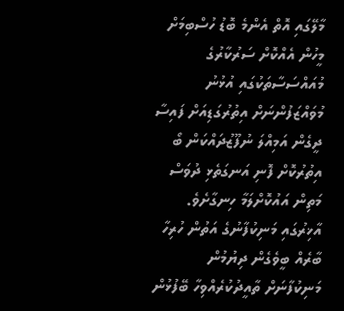މާލޭގައި އޮތް އެންމެ ބޮޑު ހުސްބިމަށް މީހުން އެއްކޮށް ސަރުކާރުގެ މުއައްސަސާތަކުގައި އުޅުނު މުވައްޒަފުންނަށް އިތުރުގަޑިއަށް ފައިސާ ދީގެން އަމިއްލަ ނުފޫޒުދައްކަން ބޯ އިތުރުކޮށް ފޮނި އަނގަތެޅި ދުވަސް މަތިން އައުކޮށްލަމާ ހިނގާށެވެ. އާޚިރުގައި މަނިކުފާނުގެ އަތުން ހުރިހާ ބާރެއް ބީވެގެން ދިޔުމުން މަނިކުފާނަށް ތާއީދުކުރެއްވިހާ ބޭފުޅުން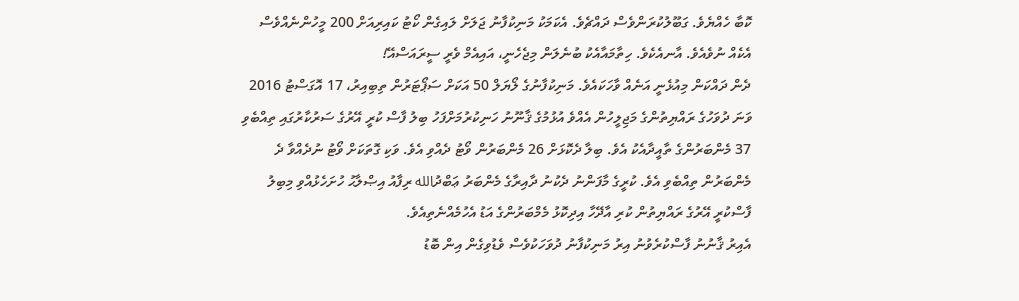ކޮބާ ހެއްޔެވެ. ގަބޫލުކުރަންވެސް ދައްޗެވެ. އެކަމަކު މަނިކުފާނު ޖަލަށް ލައިގެން ކޯޓު ކައިރިއަށް 200 މީހުންނެއްވެސް އެކެއް ނުވެއެވެ. އާނއެކެވެ. ހިތާމައާއެކު ބުނެލަން މިޖެހެނީ، އައިއެމް ވެރީ ސީރައަސްއޭ!
ދެން ދައްކަން މިއުޅެނީ އަނެއް ވާހަކައެވެ. މަނިކުފާނުގެ ލޯޔަލް 50 އަކަށް ސަޕޯޓަރުން ތިބިއިރު، 17 އޮގަސްޓު 2016 ވަނަ ދުވަހުގެ ރައްޔިތުންގެ މަޖިލީހުން އެއްވެ އުޅުމުގެ ޤާނޫނު ހަނިކުރުމަށްފަހު ބިލު ފާސް ކުރީ އޭރުގެ ސަރުކާރުގައި ތިއްބެވި 37 މެންބަރުންގެ ތާއީދާއެކު އެވެ. ބިލާ ދެކޮޅަށް 26 މެންބަރުން ވޯޓު ދެއްވި އެވެ. ވަކި ގޮތަކަށް ވޯޓު ނުދެއްވާ ދެ މެންބަރުން ތިއްބެވި އެވެ. ކުރީގެ މާފަންނު ދެކުނު ދާއިރާގެ މެންބަރު ޢަބްދުالله ރިފާއު އިޞްލާޙު ހުށަހެޅުއްވި މިބިލު ފާސްކުރީ އޭރުގެ ރައްޔިތުން ކުރި އާދޭހާ އިދިކޮޅު މެމްބަރުންގެ އަޑު އެހުމެއްނެތިއެވެ.
އެއިރު ޤާނުނު ފާސްކުރެވުނު އިރު މަނިކުފާނު ދުވަހަކުވެސް ވެޑުވިގެން އިން ބޮޑު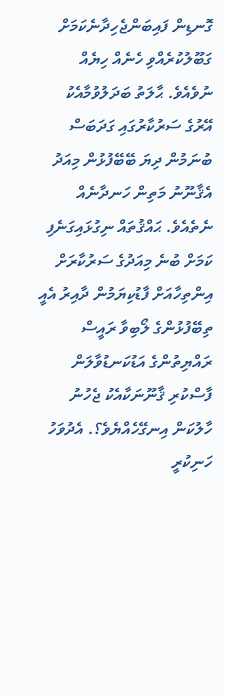ގޮނޑިން ފައިބަންޖެހިދާނެކަމަށް ގަބޫލުކުރެއްވި ހެނެއް ހިޔެއް ނުވެއެވެ. ޙާލަތު ބަދަލުވުމާއެކު އޭރުގެ ސަރުކާރުގައި ގަދަބަސް ބުނަމުން ދިޔަ ބޭބޭފުޅުން މިއަދު އެޤާނޫނު މަތިން ހަނދާނެއް ނެތެއެވެ. ޙައްޤުތައް ނިގުޅައިގަނެފި ކަމަށް ބުނެ މިއަދުގެ ސަރުކާރަށް އިންތިހާއަށް ފާޑުކިޔަމުން ދާއިރު އެއީ ތިބޭފުޅުންގެ ލޯބިވާ ރައީސް ރައްޔިތުންގެ އަޑުކަނޑުވާލަން ފާސްކުރި ޤާނޫނަކާއެކު ޖެހުނު ހާލުކަން އިނގޭހެއްޔެވެ؟. އެދުވަހު ހަނިކުރީ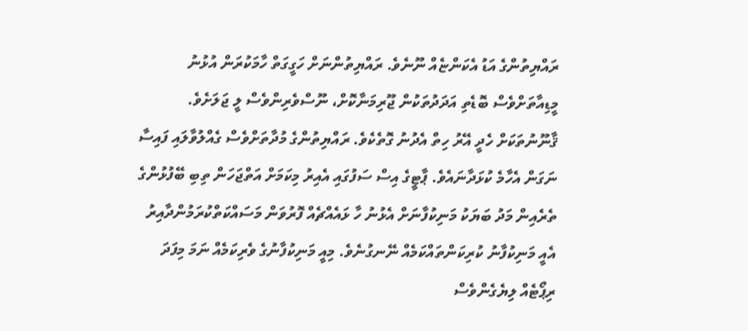ރައްޔިތުންގެ އަޑު އެކަންޏެއް ނޫނެވެ. ރައްޔިތުންނަށް ހަގީގަތް ހާމަކުރަން އުޅުނު މީޑިއާތަށްވެސް ބޮޑެތި އަދަދުތަކުން ޖޫރިމަނާކޮށް، ނޫސްވެރިންވެސް ލީ ޖަލަށެވެ. ޤާނޫނުތަކަށް ހެދީ އޭރު ހިތް އެދުނު ގޮތެކެވެ. ރައްޔިތުންގެ މުދާތަށްވެސް ގެއްލުވާލައި ފައިސާ ނަގަން އެހާމެ ކުޅަދާނައެވެ. ޕާޓީގެ އިސް ސަފުގައި އެއިރު މިކަމަށް އަތްޖަހަން ތިބި ބޭފުޅުންގެ ތެރެއިން މަދު ބަޔަކު މަނިކުފާނަށް އެޅުނު ހާ ޅައެއްޗެއް ފޮރުވަން މަސައްކަތްކުރަމުންދާއިރު އެއީ މަނިކުފާނު ކުރިކަންތައްކަމެއް ނޭނގުނެވެ. މިއީ މަނިކުފާނުގެ ވެރިކަމެއް ނަމަ މިފަދަ ރިޕޯޓެއް ލިޔެގެންވެސް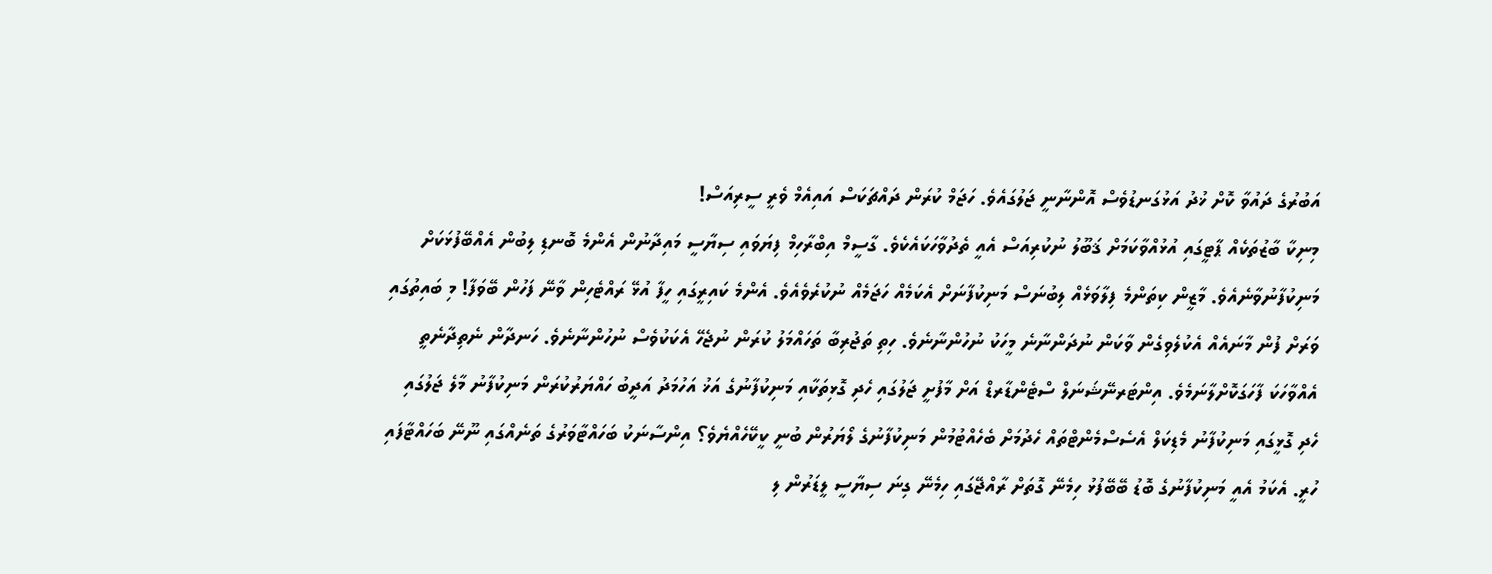އަބުރުގެ ދައުވާ ކޮށް ޚުދު އަޅުގަނޑުވެސް އޮންނާނީ ޖަލުގައެވެ. ހަޖަމް ކުރަން ދައްޗަކަސް އައިއެމް ވެރީ ސީރިއަސް!
މިނިކާ ބާޒުތަކެއް ޕާޓީގައި އުޅުއްވާކަމަށް ޤަބޫލު ނުކުރިއަސް އެއީ ތެދުވާހަކައެކެވެ. ގާސީމް އިބްރާހިމް ފިޔަވައި ސިޔާސީ މައިދާނުން އެންމެ ބޮނޑި ލިބުން އެއްބޭފުޅަކަށް މަނިކުފާނުވާނެއެވެ. މާޒީން ކިތަންމެ ފިލާވަޅެއް ލިބުނަސް މަނިކުފާނަށް އެކަމެއް ހަޖަމެއް ނުކުރެވެއެވެ. އެންމެ ކައިރީގައި ހީފާ އުޅޭ ރައްޓެހިން ވާނޭ ފަހުން ބޭވަފާ! މި ބައިތުގައި ވަރަށް ފުން މާނައެއް އެކުލެވިގެން ވާކަން ނުދަންނާނެ މީހަކު ނުހުންނާނެވެ. ހިތި ތަޖުރިބާ ތަހައްމަލު ކުރަން ނުޖެހޭ އެކަކުވެސް ނުހުންނާނެވެ. ހަނދާން ނެތިދާނެތީ އެއްވާހަކަ ފާހަގަކޮށްލާނަމެވެ. އިންޓަރނޭޝަނަލް ސްޓެންޑާރޑް އަށް މާފުށީ ޖަލުގައި ހެދި ގޮޅިތަކާއި މަނިކުފާނުގެ އަޚު އަހުމަދު އަދީބު ހައްޔަރުކުރަން މަނިކުފާނު މާލެ ޖަލުގައި ހެދި ގޮޅީގައި މަނިކުފާނު މެޑިކަލް އެސެސްމެންޓްތައް ހެދުމަށް ބެހެއްޓުމުން މަނިކުފާނުގެ ލޯޔަރުން ބުނީ ކީކޭހެއްޔެވެ؟ އިންސާނަކު ބަހައްޓާވަރުގެ ތަނެއްގައި ނޫނޭ ބަހައްޓާފައި ހުރީ. އެކަމު އެއީ މަނިކުފާނުގެ ބޮޑު ބޭބޭފުޅު ހިމެނޭ ގޮތަށް ރާއްޖޭގައި ހިމެނޭ ގިނަ ސިޔާސީ ލީޑަރުން ލި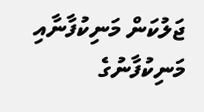ޖަލުކަން މަނިކުފާނާއި މަނިކުފާނުގެ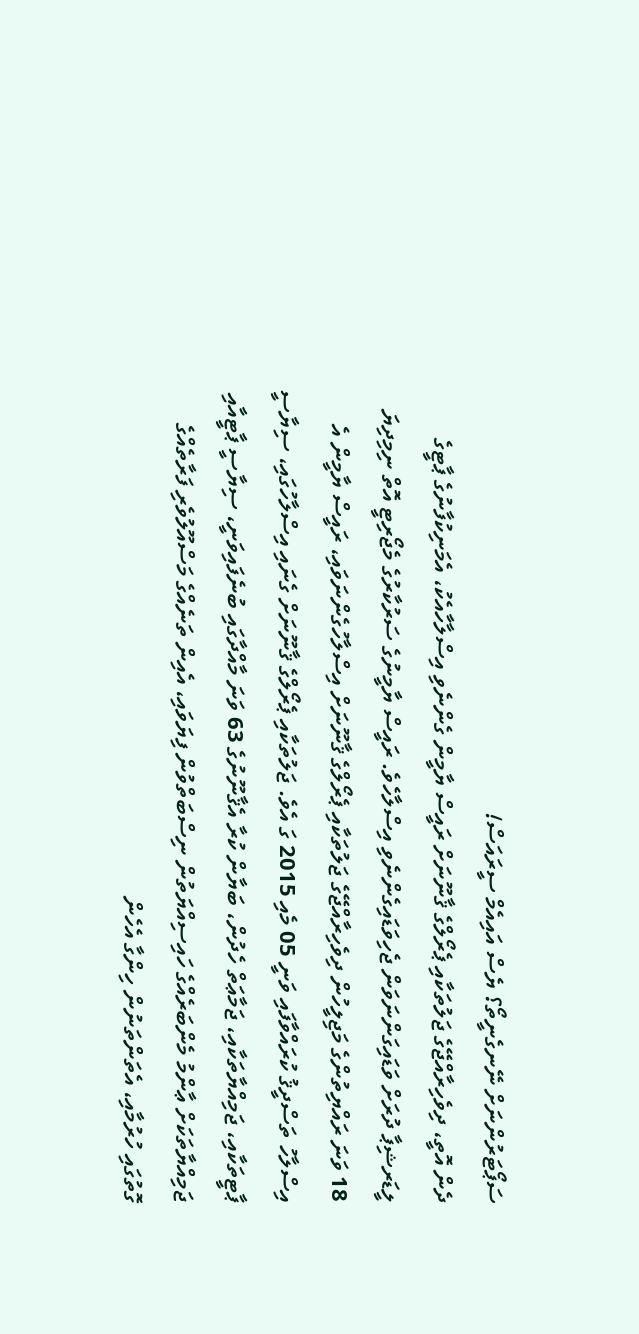ސަޕޯޓަރުންނަށް ނޭނގެނީތޯ؟ ޔެސް އައިއެމް ސީރައަސް!
ދެން އޮތީ، ދިވެހިރާއްޖޭގެ ޖަލުތަކާއި ޕެރޯލްގެ ޤާނޫނަށް ރައީސް ޔާމީން ގެންނެވި އިސްލާހާއެކު، އެމަނިކުފާނުގެ ޕާޓީގެ ލީޑަރޝިޕާ ދުރަށް ވަޑައިގަންނަވަން ޖެހިވަޑައިގެންނެވި އިސްލާހެވެ. ރައީސް ޔާމީނުގެ ސަރުކާރުގެ މެޖޯރިޓީ އޮތް ނިމިދިޔަ 18 ވަނަ ރައްޔިތުންގެ މަޖިލީހުން ދިވެހިރާއްޖޭގެ ޖަލުތަކާއި ޕެރޯލްގެ ޤާނޫނަށް އިސްލާހުގެންނަވައި، ރައީސް ޔާމީން އެ އިސްލާހު ތަސްދީޤު ކުރައްވާފައި ވަނީ 05 މެއި 2015 ގަ އެވެ. ޖަލުތަކާއި ޕެރޯލްގެ ޤާނޫނަށް ގެނައި އިސްލާހުގައި، ސިޔާސީ ޕާޓީތަކާއި، ޖަމިއްޔާތަކާއި، ޖަމާޢަތް ހެދުން، ބަޔާން ކުރާ އެޤާނޫނުގެ 63 ވަނަ މާއްދާގައި ބުނެފައިވަނީ، ސިޔާސީ ޕާޓީއާއި ޖަމިއްޔާތަކަށް ޢާންމު މެންބަރެއްގެ ހައިސިއްޔަތުން ނިސްބަތްވުން ފިޔަވައި، އެއިން ތަނެއްގެ މަސްއޫލުވެރި ފަރާތެއްގެ ގޮތުގައި ހުރުމާއި، އެތަންތަނުން ހިންގާ އެހެން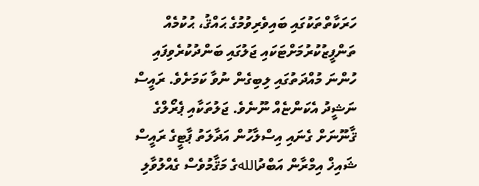ހަރަކާތްތަކުގައި ބައިވެރިވުމުގެ ޙައްޤު، ޙުކުމެއް ތަންފީޒުކުރުމަށްޓަކައި ޖަލުގައި ބަންދުކުރެވިފައި ހުންނަ މުއްދަތުގައި ލިބިގެން ނުވާ ކަމަށެވެ. ރައީސް ނަޝީދު އެކަންޏެއް ނޫނެވެ. ޖަލުތަކާއި ޕެރޯލްގެ ޤާނޫނަށް ގެނައި އިސްލާހުން އަދާލަތު ޕާޓީގެ ރައީސް ޝައިޚް އިމްރާން އަބްދުاللهގެ މަޤާމުވެސް ގެއްލުވާލި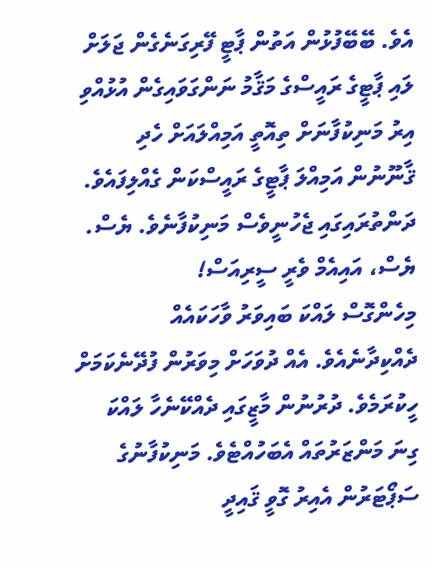އެވެ. ބޭބޭފުޅުން އަތުން ޕާޓީ ފޭރިގަނެގެން ޖަލަށް ލައި ޕާޓީގެ ރައީސްގެ މަޤާމު ނަންގަވައިގެން އުޅުއްވި އިރު މަނިކުފާނަށް ތިއޮތީ އަމިއްލައަށް ހެދި ޤާނޫނުން އަމިއްލަ ޕާޓީގެ ރައީސްކަން ގެއްލިފައެވެ. ދަންތުރައިގައި ޖެހުނީވެސް މަނިކުފާނެވެ. ޔެސް. ޔެސް، އައިއެމް ވެރީ ސީރިއަސް!
މިހެންގޮސް ލައްކަ ބައިވަރު ވާހަކައެއް ދެއްކިދާނެއެވެ. އެއް ދުވަހަށް މިވަރުން ފުދޭނެކަމަށް ހީކުރަމެވެ. ދުރުނުން މާޒީގައި ދެއްކޭނެހާ ލައްކަ ގިނަ މަންޒަރުތައް އެބަހުއްޓެވެ. މަނިކުފާނުގެ ސަޕޯޓަރުން އެއިރު ގޮވީ ޤައިދީ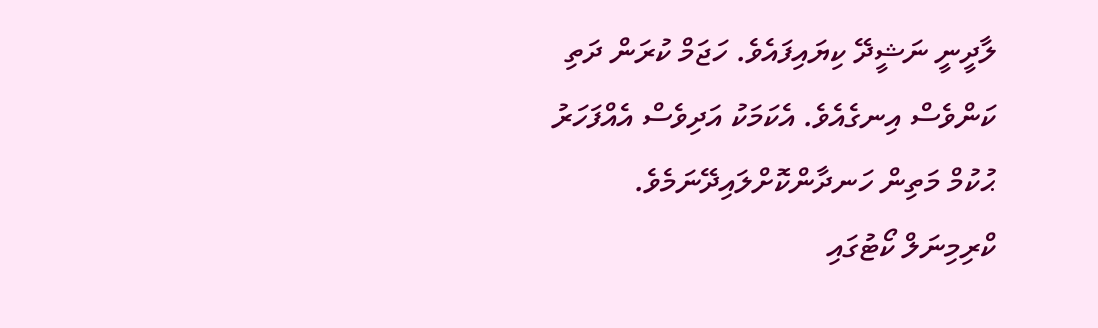ލާދީނީ ނަޝީދޭ ކިޔައިފައެވެ. ހަޖަމް ކުރަން ދަތި ކަންވެސް އިނގެއެވެ. އެކަމަކު އަދިވެސް އެއްފަހަރު ޙުކުމް މަތިން ހަނދާންކޮށްލައިދޭނަމެވެ. ކްރިމިނަލް ކޯޓުގައި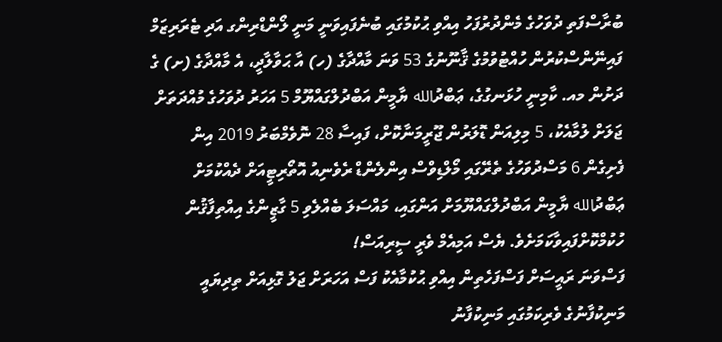ބުރާސްފަތި ދުވަހުގެ މެންދުރުފަހު އިއްވި ޙުކުމުގައި ބުނެފައިވަނީ މަނީ ލޯންޑްރިންގ އަދި ޓެރަރިޒަމް ފައިނޭންސްކުރުން ހުއްޓުވުމުގެ ޤާނޫނުގެ 53 ވަނަ މާއްދާގެ (ހ) އާ ޙަވާލާދީ، އެ މާއްދާގެ (ށ) ގެ ދަށުން މއ. ކާމިނީ ހުޅަނގުގެ، ޢަބްދުالله ޔާމީން އަބްދުލްގައްޔޫމް 5 އަހަރު ދުވަހުގެ މުއްދަތަށް ޖަލަށް ލުމާއެކު، 5 މިލިއަން ޑޮލަރުން ޖޫރީމަނާކޮށް، ފައިސާ 28 ނޮވެމްބަރު 2019 އިން ފެށިގެން 6 މަސްދުވަހުގެ ތެރޭގައި މޯލްޑިވްސް އިންލެންޑް ރެވެނިއު އޮތޯރިޓީއަށް ދެއްކުމަށް ޢަބްދުالله ޔާމީން އަބްދުލްގައްޔޫމަށް އަންގައި، މައްސަލަ ބެއްލެވި 5 ގާޒީންގެ އިއްތިފާޤުން ހުކުމްކޮށްފައިވާކަމަށެވެ. ޔެސް އަމިއެމް ވެރީ ސީރިއަސް!
ފަސްވަނަ ރައީސަށް ފަސްފަހެތިން އިއްވި ޙުކުމާއެކު ފަސް އަހަރަށް ޖަލު ގޮޅިއަށް ތިދިޔައީ މަނިކުފާނުގެ ވެރިކަމުގައި މަނިކުފާނު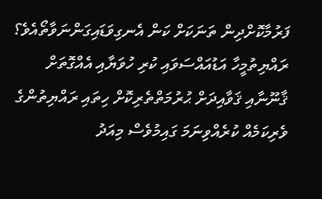ފަރުމާކޮށްދިން ތަނަކަށް ކަން އެނގިވަޑައިގަންނަވާތޯއެވެ؟ ރައްޔިތުމީހާ އަޑުއައްސަވައި ކުރި ހުވަޔާއި އެއްގޮތަށް ޤާނޫނާއި ޤަވާއިދަށް ޙުރުމަތްތެރިކޮށް ހިތައި ރައްޔިތުންގެ ވެރިކަމެއް ކުރެއްވިނަމަ ގައިމުވެސް މިއަދު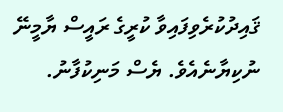ޤައިދުކުރެވިފައިވާ ކުރީގެ ރައީސް ޔާމީނޭ ނުކިޔާނެއެވެ. ޔެސް މަނިކުފާނު.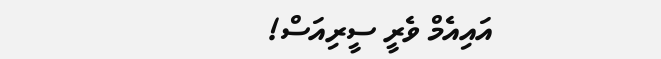އައިއެމް ވެރީ ސީރިއަސް!